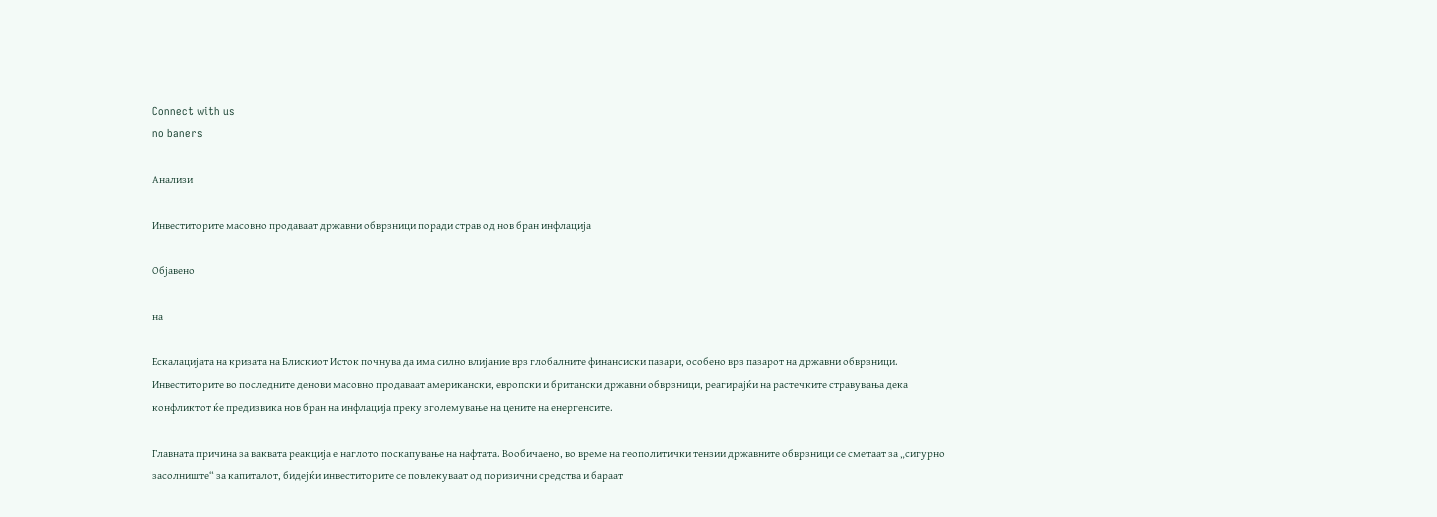Connect with us
no baners

Анализи

Инвеститорите масовно продаваат државни обврзници поради страв од нов бран инфлација

Објавено

на

Ескалацијата на кризата на Блискиот Исток почнува да има силно влијание врз глобалните финансиски пазари, особено врз пазарот на државни обврзници. Инвеститорите во последните денови масовно продаваат американски, европски и британски државни обврзници, реагирајќи на растечките стравувања дека конфликтот ќе предизвика нов бран на инфлација преку зголемување на цените на енергенсите.

Главната причина за ваквата реакција е наглото поскапување на нафтата. Вообичаено, во време на геополитички тензии државните обврзници се сметаат за „сигурно засолниште“ за капиталот, бидејќи инвеститорите се повлекуваат од поризични средства и бараат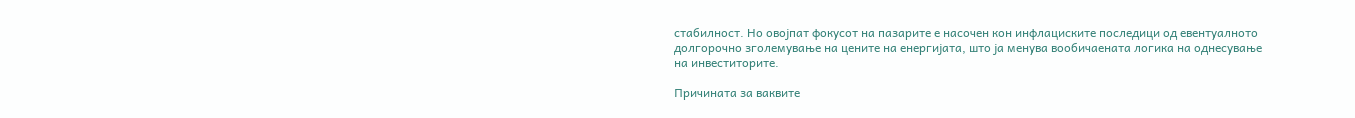стабилност. Но овојпат фокусот на пазарите е насочен кон инфлациските последици од евентуалното долгорочно зголемување на цените на енергијата, што ја менува вообичаената логика на однесување на инвеститорите.

Причината за ваквите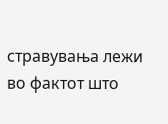стравувања лежи во фактот што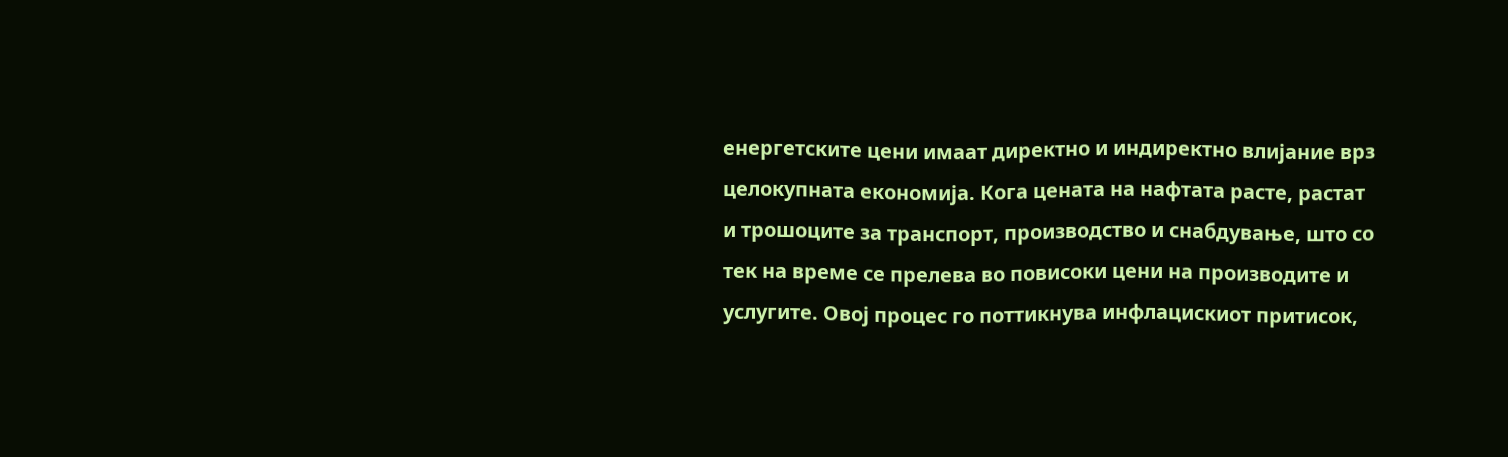енергетските цени имаат директно и индиректно влијание врз целокупната економија. Кога цената на нафтата расте, растат и трошоците за транспорт, производство и снабдување, што со тек на време се прелева во повисоки цени на производите и услугите. Овој процес го поттикнува инфлацискиот притисок,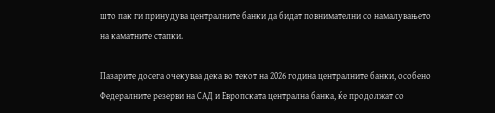што пак ги принудува централните банки да бидат повнимателни со намалувањето на каматните стапки.

Пазарите досега очекуваа дека во текот на 2026 година централните банки, особено Федералните резерви на САД и Европската централна банка, ќе продолжат со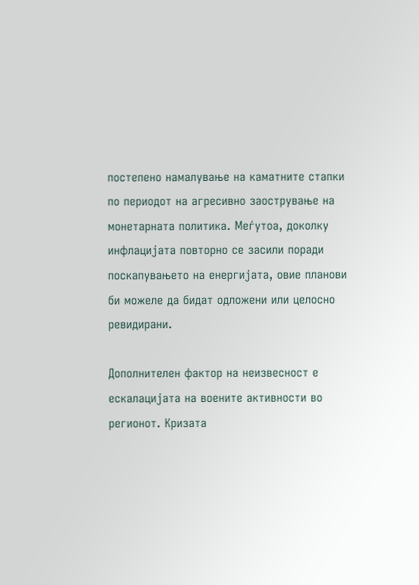постепено намалување на каматните стапки по периодот на агресивно заострување на монетарната политика. Меѓутоа, доколку инфлацијата повторно се засили поради поскапувањето на енергијата, овие планови би можеле да бидат одложени или целосно ревидирани.

Дополнителен фактор на неизвесност е ескалацијата на воените активности во регионот. Кризата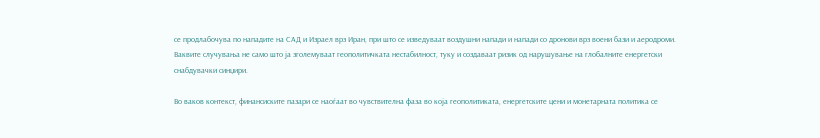се продлабочува по нападите на САД и Израел врз Иран, при што се изведуваат воздушни напади и напади со дронови врз воени бази и аеродроми. Ваквите случувања не само што ја зголемуваат геополитичката нестабилност, туку и создаваат ризик од нарушување на глобалните енергетски снабдувачки синџири.

Во ваков контекст, финансиските пазари се наоѓаат во чувствителна фаза во која геополитиката, енергетските цени и монетарната политика се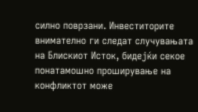силно поврзани. Инвеститорите внимателно ги следат случувањата на Блискиот Исток, бидејќи секое понатамошно проширување на конфликтот може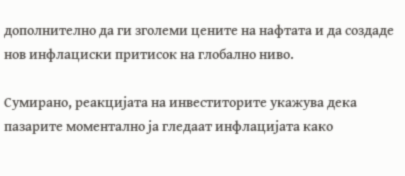дополнително да ги зголеми цените на нафтата и да создаде нов инфлациски притисок на глобално ниво.

Сумирано, реакцијата на инвеститорите укажува дека пазарите моментално ја гледаат инфлацијата како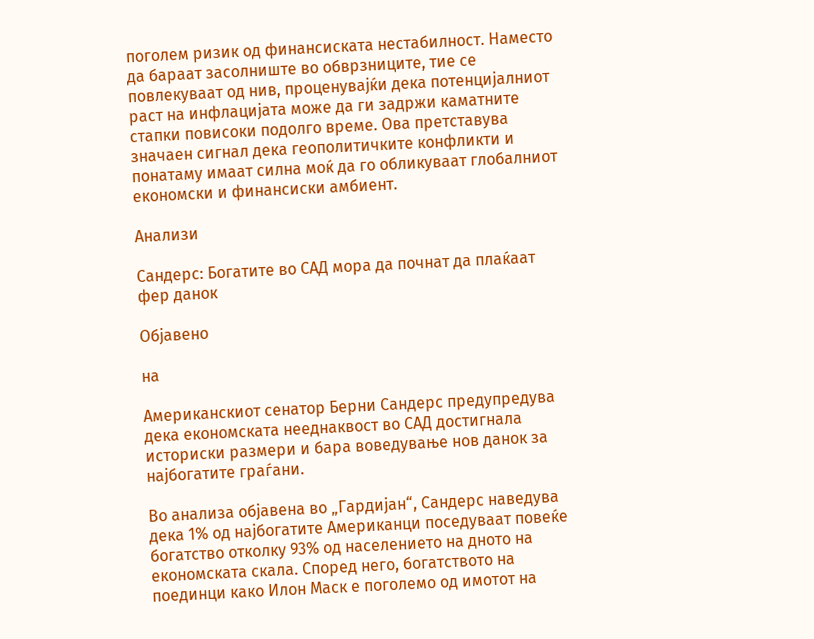поголем ризик од финансиската нестабилност. Наместо да бараат засолниште во обврзниците, тие се повлекуваат од нив, проценувајќи дека потенцијалниот раст на инфлацијата може да ги задржи каматните стапки повисоки подолго време. Ова претставува значаен сигнал дека геополитичките конфликти и понатаму имаат силна моќ да го обликуваат глобалниот економски и финансиски амбиент.

Анализи

Сандерс: Богатите во САД мора да почнат да плаќаат фер данок

Објавено

на

Американскиот сенатор Берни Сандерс предупредува дека економската нееднаквост во САД достигнала историски размери и бара воведување нов данок за најбогатите граѓани.

Во анализа објавена во „Гардијан“, Сандерс наведува дека 1% од најбогатите Американци поседуваат повеќе богатство отколку 93% од населението на дното на економската скала. Според него, богатството на поединци како Илон Маск е поголемо од имотот на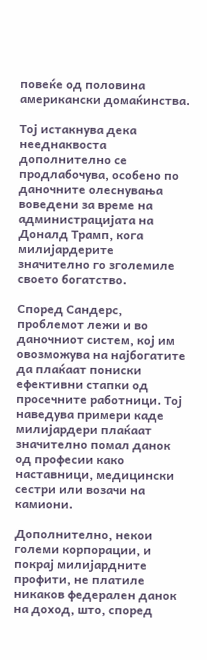повеќе од половина американски домаќинства.

Тој истакнува дека нееднаквоста дополнително се продлабочува, особено по даночните олеснувања воведени за време на администрацијата на Доналд Трамп, кога милијардерите значително го зголемиле своето богатство.

Според Сандерс, проблемот лежи и во даночниот систем, кој им овозможува на најбогатите да плаќаат пониски ефективни стапки од просечните работници. Тој наведува примери каде милијардери плаќаат значително помал данок од професии како наставници, медицински сестри или возачи на камиони.

Дополнително, некои големи корпорации, и покрај милијардните профити, не платиле никаков федерален данок на доход, што, според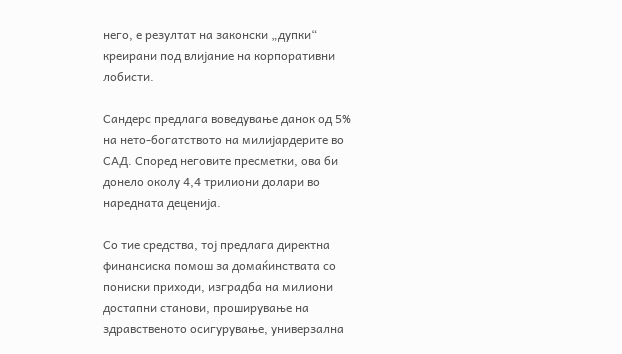него, е резултат на законски „дупки“ креирани под влијание на корпоративни лобисти.

Сандерс предлага воведување данок од 5% на нето-богатството на милијардерите во САД. Според неговите пресметки, ова би донело околу 4,4 трилиони долари во наредната деценија.

Со тие средства, тој предлага директна финансиска помош за домаќинствата со пониски приходи, изградба на милиони достапни станови, проширување на здравственото осигурување, универзална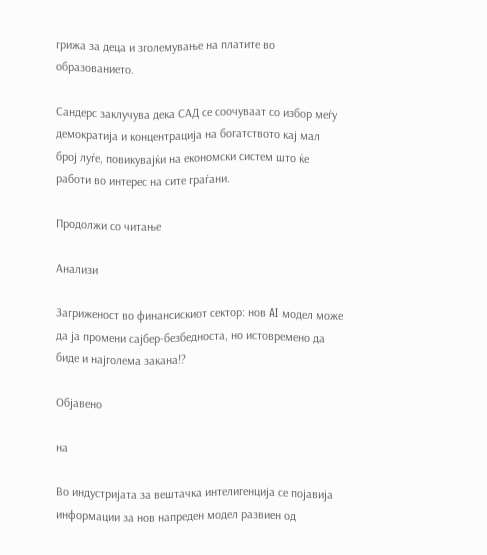грижа за деца и зголемување на платите во образованието.

Сандерс заклучува дека САД се соочуваат со избор меѓу демократија и концентрација на богатството кај мал број луѓе, повикувајќи на економски систем што ќе работи во интерес на сите граѓани.

Продолжи со читање

Анализи

Загриженост во финансискиот сектор: нов AI модел може да ја промени сајбер-безбедноста, но истовремено да биде и најголема закана!?

Објавено

на

Во индустријата за вештачка интелигенција се појавија информации за нов напреден модел развиен од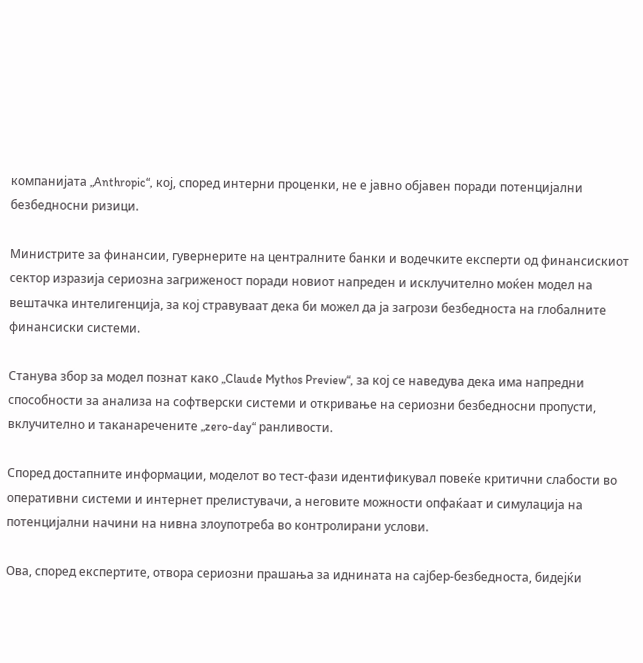компанијата „Anthropic“, кој, според интерни проценки, не е јавно објавен поради потенцијални безбедносни ризици.

Министрите за финансии, гувернерите на централните банки и водечките експерти од финансискиот сектор изразија сериозна загриженост поради новиот напреден и исклучително моќен модел на вештачка интелигенција, за кој стравуваат дека би можел да ја загрози безбедноста на глобалните финансиски системи.

Станува збор за модел познат како „Claude Mythos Preview“, за кој се наведува дека има напредни способности за анализа на софтверски системи и откривање на сериозни безбедносни пропусти, вклучително и таканаречените „zero-day“ ранливости.

Според достапните информации, моделот во тест-фази идентификувал повеќе критични слабости во оперативни системи и интернет прелистувачи, а неговите можности опфаќаат и симулација на потенцијални начини на нивна злоупотреба во контролирани услови.

Ова, според експертите, отвора сериозни прашања за иднината на сајбер-безбедноста, бидејќи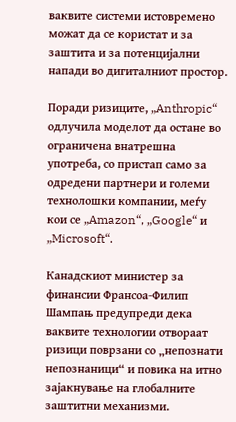ваквите системи истовремено можат да се користат и за заштита и за потенцијални напади во дигиталниот простор.

Поради ризиците, „Anthropic“ одлучила моделот да остане во ограничена внатрешна употреба, со пристап само за одредени партнери и големи технолошки компании, меѓу кои се „Amazon“, „Google“ и „Microsoft“.

Канадскиот министер за финансии Франсоа-Филип Шампањ предупреди дека ваквите технологии отвораат ризици поврзани со „непознати непознаници“ и повика на итно зајакнување на глобалните заштитни механизми.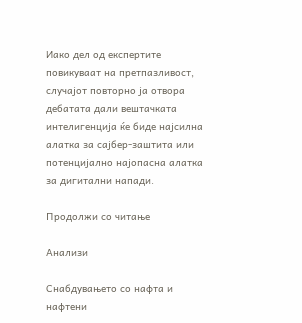Иако дел од експертите повикуваат на претпазливост, случајот повторно ја отвора дебатата дали вештачката интелигенција ќе биде најсилна алатка за сајбер-заштита или потенцијално најопасна алатка за дигитални напади.

Продолжи со читање

Анализи

Снабдувањето со нафта и нафтени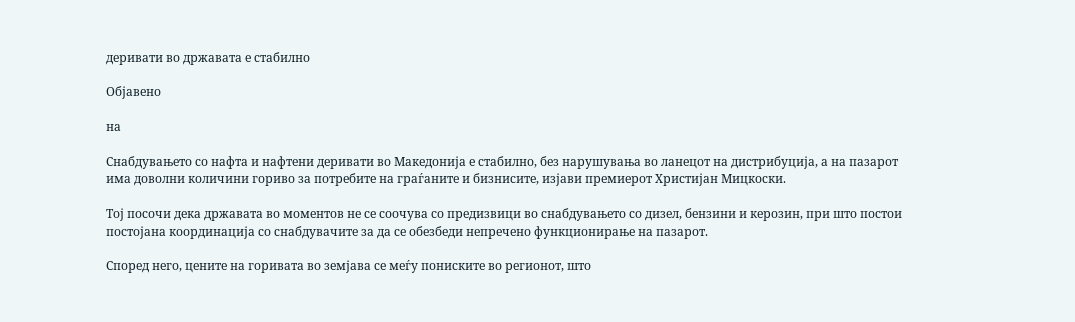деривати во државата е стабилно

Објавено

на

Снабдувањето со нафта и нафтени деривати во Македонија е стабилно, без нарушувања во ланецот на дистрибуција, а на пазарот има доволни количини гориво за потребите на граѓаните и бизнисите, изјави премиерот Христијан Мицкоски.

Тој посочи дека државата во моментов не се соочува со предизвици во снабдувањето со дизел, бензини и керозин, при што постои постојана координација со снабдувачите за да се обезбеди непречено функционирање на пазарот.

Според него, цените на горивата во земјава се меѓу пониските во регионот, што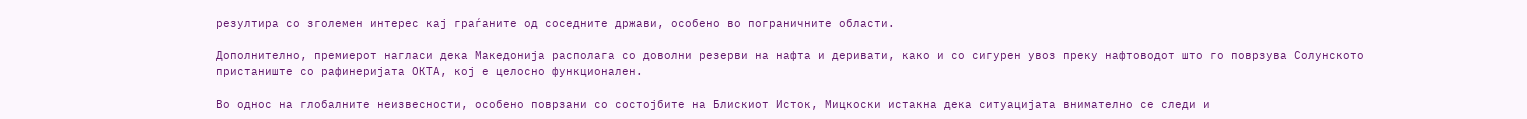резултира со зголемен интерес кај граѓаните од соседните држави, особено во пограничните области.

Дополнително, премиерот нагласи дека Македонија располага со доволни резерви на нафта и деривати, како и со сигурен увоз преку нафтоводот што го поврзува Солунското пристаниште со рафинеријата ОКТА, кој е целосно функционален.

Во однос на глобалните неизвесности, особено поврзани со состојбите на Блискиот Исток, Мицкоски истакна дека ситуацијата внимателно се следи и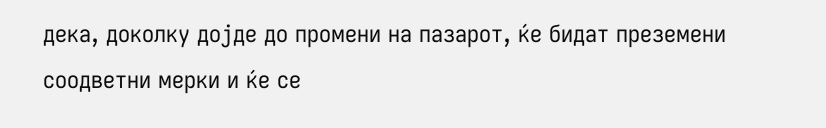дека, доколку дојде до промени на пазарот, ќе бидат преземени соодветни мерки и ќе се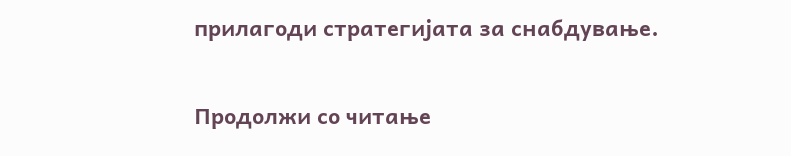прилагоди стратегијата за снабдување.

Продолжи со читање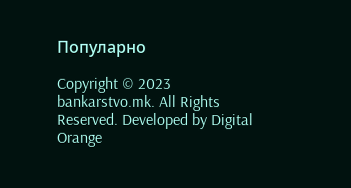Популарно

Copyright © 2023 bankarstvo.mk. All Rights Reserved. Developed by Digital Orange